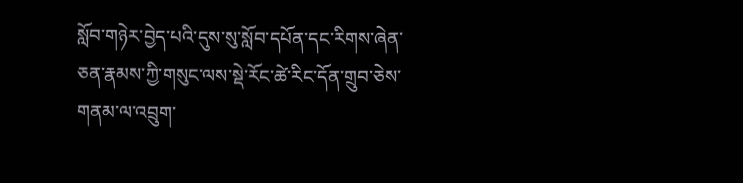སློབ་གཉེར་བྱེད་པའི་དུས་སུ་སློབ་དཔོན་དང་རིགས་ཞེན་ཅན་རྣམས་ཀྱི་གསུང་ལས་སྡེ་རོང་ཚེ་རིང་དོན་གྲུབ་ཅེས་གནམ་ལ་འབྲུག་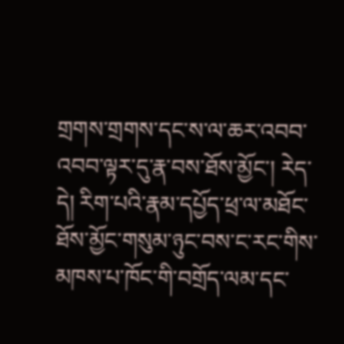གྲགས་གྲགས་དང་ས་ལ་ཆར་འབབ་འབབ་ལྟར་དུ་རྣ་བས་ཐོས་མྱོང་། རེད་དེ། རིག་པའི་རྣམ་དཔྱོད་ཕྲ་ལ་མཐོང་ཐོས་མྱོང་གསུམ་ཉུང་བས་ང་རང་གིས་མཁས་པ་ཁོང་གི་བགྲོད་ལམ་དང་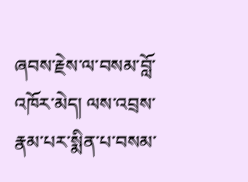ཞབས་རྗེས་ལ་བསམ་བློ་འཁོར་མེད། ལས་འབྲས་རྣམ་པར་སྨིན་པ་བསམ་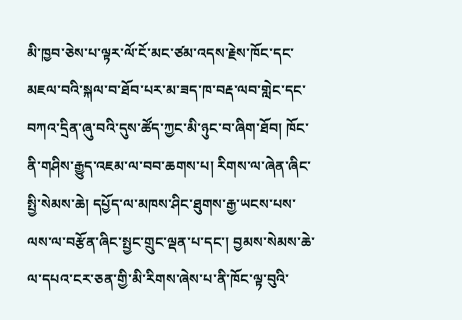མི་ཁྱབ་ཅེས་པ་ལྟར་ལོ་ངོ་མང་ཙམ་འདས་རྗེས་ཁོང་དང་མཇལ་བའི་སྐལ་བ་ཐོབ་པར་མ་ཟད་ཁ་བརྡ་ལབ་གླེང་དང་བཀའ་དྲིན་ཞུ་བའི་དུས་ཚོད་ཀྱང་མི་ཉུང་བ་ཞིག་ཐོབ། ཁོང་ནི་གཤིས་རྒྱུད་འཇམ་ལ་བབ་ཆགས་པ། རིགས་ལ་ཞེན་ཞིང་སྤྱི་སེམས་ཆེ། དཔྱོད་ལ་མཁས་ཤིང་ཐུགས་རྒྱ་ཡངས་པས་ལས་ལ་བརྩོན་ཞིང་སྤྱང་གྲུང་ལྡན་པ་དང་། བྱམས་སེམས་ཆེ་ལ་དཔའ་ངར་ཅན་གྱི་མི་རིགས་ཞེས་པ་ནི་ཁོང་ལྟ་བུའི་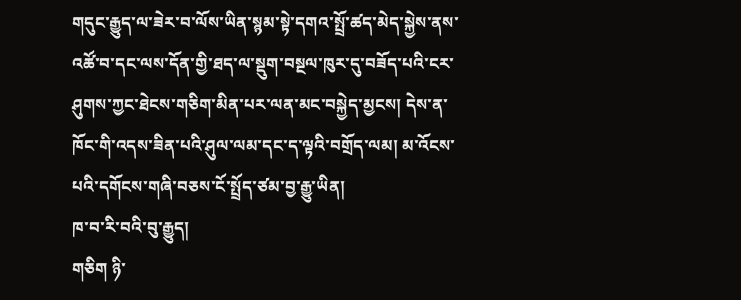གདུང་རྒྱུད་ལ་ཟེར་བ་ལོས་ཡིན་སྙམ་སྟེ་དགའ་སྤྲོ་ཚད་མེད་སྐྱེས་ནས་འཚོ་བ་དང་ལས་དོན་གྱི་ཐད་ལ་སྡུག་བསྔལ་ཁུར་དུ་བཟོད་པའི་ངར་ཤུགས་ཀྱང་ཐེངས་གཅིག་མིན་པར་ལན་མང་བསྐྱེད་མྱངས། དེས་ན་ཁོང་གི་འདས་ཟིན་པའི་ཤུལ་ལམ་དང་ད་ལྟའི་བགྲོད་ལམ། མ་འོངས་པའི་དགོངས་གཞི་བཅས་ངོ་སྤྲོད་ཙམ་བྱ་རྒྱུ་ཡིན།
ཁ་བ་རི་བའི་བུ་རྒྱུད།
གཅིག ཉི་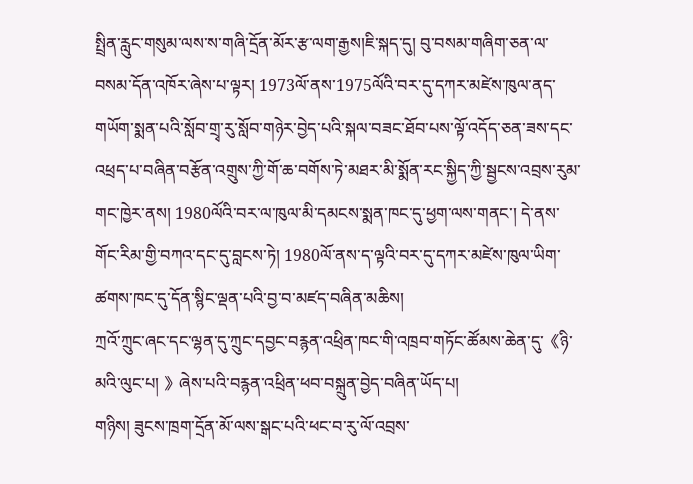སྤྲིན་རླུང་གསུམ་ལས་ས་གཞི་དྲོན་མོར་རྩ་ལག་རྒྱས།ཇི་སྐད་དུ། བུ་བསམ་གཞིག་ཅན་ལ་བསམ་དོན་འཁོར་ཞེས་པ་ལྟར། 1973ལོ་ནས་1975ལོའི་བར་དུ་དཀར་མཛེས་ཁུལ་ནད་གཡོག་སྨན་པའི་སློབ་གྲྭ་རུ་སློབ་གཉེར་བྱེད་པའི་སྐལ་བཟང་ཐོབ་པས་ལྟོ་འདོད་ཅན་ཟས་དང་འཕྲད་པ་བཞིན་བརྩོན་འགྲུས་ཀྱི་གོ་ཆ་བགོས་ཏེ་མཐར་མི་སྨོན་རང་སྐྱིད་ཀྱི་སྦྱངས་འབྲས་རུམ་གང་ཁྱེར་ནས། 1980ལོའི་བར་ལ་ཁུལ་མི་དམངས་སྨན་ཁང་དུ་ཕྱག་ལས་གནང་། དེ་ནས་གོང་རིམ་གྱི་བཀའ་དང་དུ་བླངས་ཏེ། 1980ལོ་ནས་ད་ལྟའི་བར་དུ་དཀར་མཛེས་ཁུལ་ཡིག་ཚགས་ཁང་དུ་དོན་སྙིང་ལྡན་པའི་བྱ་བ་མཛད་བཞིན་མཆིས།
ཀྲའོ་ཀྲུང་ཞང་དང་ལྷན་དུ་ཀྲུང་དབྱང་བརྙན་འཕྲིན་ཁང་གི་འཁྲབ་གཏོང་ཚོམས་ཆེན་དུ་《ཉི་མའི་ལུང་པ། 》ཞེས་པའི་བརྙན་འཕྲིན་ཕབ་བསྐྲུན་བྱེད་བཞིན་ཡོད་པ།
གཉིས། ཟུངས་ཁྲག་དྲོན་མོ་ལས་སྒང་པའི་ཕང་བ་རུ་ལོ་འབྲས་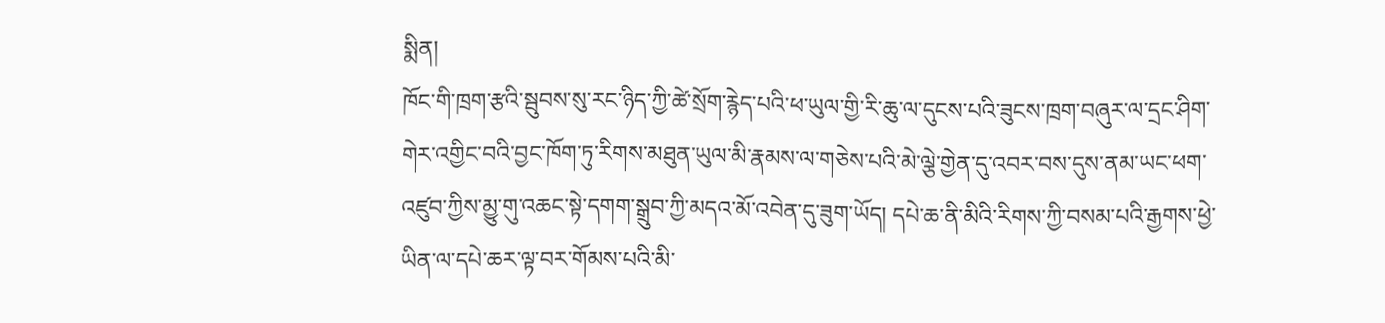སྨིན།
ཁོང་གི་ཁྲག་རྩའི་སྦུབས་སུ་རང་ཉིད་ཀྱི་ཚེ་སྲོག་རྙེད་པའི་ཕ་ཡུལ་གྱི་རི་ཆུ་ལ་དུངས་པའི་ཟུངས་ཁྲག་བཞུར་ལ་དྲང་ཤིག་གེར་འགྱིང་བའི་བྱང་ཁོག་ཏུ་རིགས་མཐུན་ཡུལ་མི་རྣམས་ལ་གཅེས་པའི་མེ་ལྕེ་གྱེན་དུ་འབར་བས་དུས་ནམ་ཡང་ཕག་འཛུབ་ཀྱིས་མྱུ་གུ་འཆང་སྟེ་དགག་སྒྲུབ་ཀྱི་མདའ་མོ་འབེན་དུ་ཟུག་ཡོད། དཔེ་ཆ་ནི་མིའི་རིགས་ཀྱི་བསམ་པའི་རྒྱགས་ཕྱེ་ཡིན་ལ་དཔེ་ཆར་ལྟ་བར་གོམས་པའི་མི་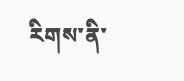རིགས་ནི་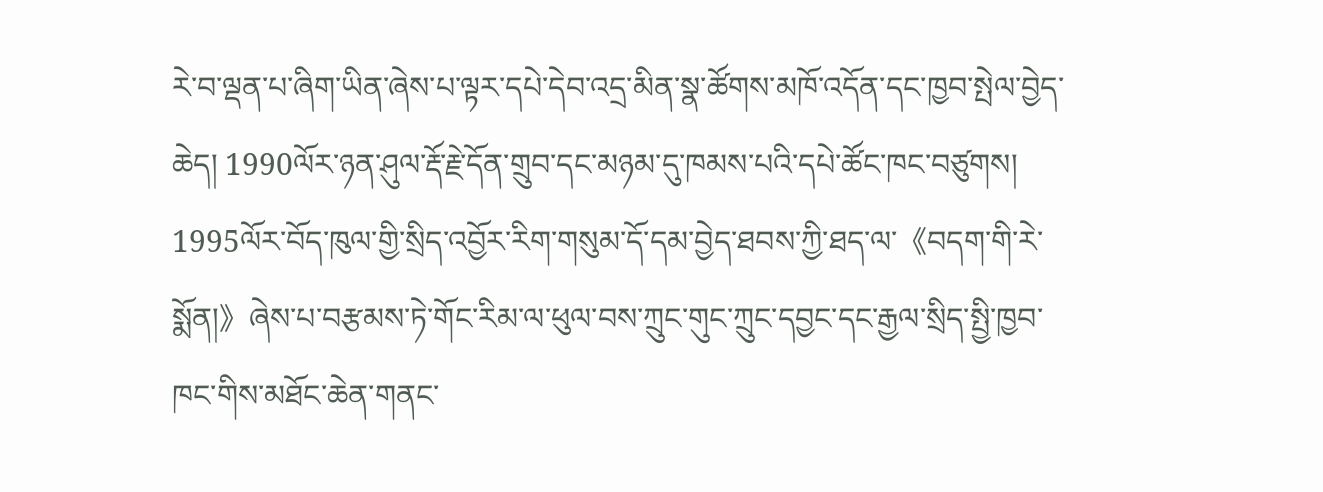རེ་བ་ལྡན་པ་ཞིག་ཡིན་ཞེས་པ་ལྟར་དཔེ་དེབ་འདྲ་མིན་སྣ་ཚོགས་མཁོ་འདོན་དང་ཁྱབ་སྤེལ་བྱེད་ཆེད། 1990ལོར་ཉན་ཤུལ་རྡོ་རྗེ་དོན་གྲུབ་དང་མཉམ་དུ་ཁམས་པའི་དཔེ་ཚོང་ཁང་བཙུགས། 1995ལོར་བོད་ཁུལ་གྱི་སྲིད་འབྱོར་རིག་གསུམ་དོ་དམ་བྱེད་ཐབས་ཀྱི་ཐད་ལ་《བདག་གི་རེ་སྨོན།》ཞེས་པ་བརྩམས་ཏེ་གོང་རིམ་ལ་ཕུལ་བས་ཀྲུང་གུང་ཀྲུང་དབྱང་དང་རྒྱལ་སྲིད་སྤྱི་ཁྱབ་ཁང་གིས་མཐོང་ཆེན་གནང་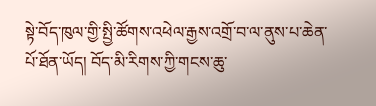སྟེ་བོད་ཁུལ་གྱི་སྤྱི་ཚོགས་འཕེལ་རྒྱས་འགྲོ་བ་ལ་ནུས་པ་ཆེན་པོ་ཐོན་ཡོད། བོད་མི་རིགས་ཀྱི་གངས་ཆུ་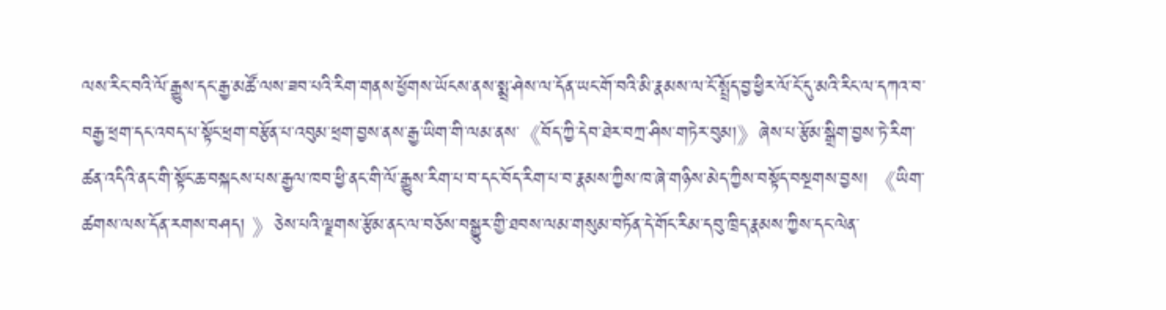ལས་རིང་བའི་ལོ་རྒྱུས་དང་རྒྱ་མཚོ་ལས་ཟབ་པའི་རིག་གནས་ཕྱོགས་ཡོངས་ནས་སྨྲ་ཤེས་ལ་དོན་ཡང་གོ་བའི་མི་རྣམས་ལ་ངོ་སྤྲོད་བྱ་ཕྱིར་ལོ་ངོ་དུ་མའི་རིང་ལ་དཀའ་བ་བརྒྱ་ཕྲག་དང་འབད་པ་སྟོང་ཕྲག་བརྩོན་པ་འབུམ་ཕྲག་བྱས་ནས་རྒྱ་ཡིག་གི་ལམ་ནས་《བོད་ཀྱི་དེབ་ཐེར་བཀྲ་ཤིས་གཏེར་བུམ།》ཞེས་པ་རྩོམ་སྒྲིག་བྱས་ཏེ་རིག་ཚན་འདིའི་ནང་གི་སྟོང་ཆ་བསྐངས་པས་རྒྱལ་ཁབ་ཕྱི་ནང་གི་ལོ་རྒྱུས་རིག་པ་བ་དང་བོད་རིག་པ་བ་རྣམས་ཀྱིས་ཁ་ཞེ་གཉིས་མེད་ཀྱིས་བསྟོད་བསྔགས་བྱས། 《ཡིག་ཚགས་ལས་དོན་རགས་བཤད། 》ཅེས་པའི་ལྗགས་རྩོམ་ནང་ལ་བཅོས་བསྒྱུར་གྱི་ཐབས་ལམ་གསུམ་བཏོན་དེ་གོང་རིམ་དབུ་ཁྲིད་རྣམས་ཀྱིས་དང་ལེན་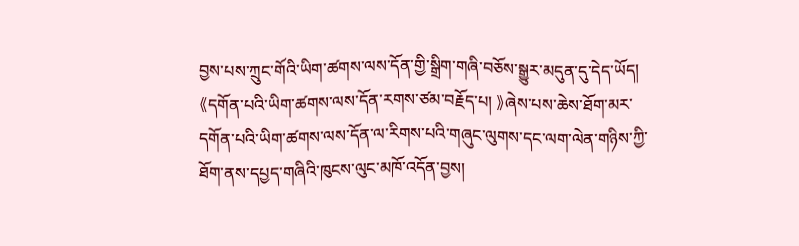བྱས་པས་ཀྲུང་གོའི་ཡིག་ཚགས་ལས་དོན་གྱི་སྒྲིག་གཞི་བཅོས་སྒྱུར་མདུན་དུ་དེད་ཡོད། 《དགོན་པའི་ཡིག་ཚགས་ལས་དོན་རགས་ཙམ་བརྗོད་པ། 》ཞེས་པས་ཆེས་ཐོག་མར་དགོན་པའི་ཡིག་ཚགས་ལས་དོན་ལ་རིགས་པའི་གཞུང་ལུགས་དང་ལག་ལེན་གཉིས་ཀྱི་ཐོག་ནས་དཔྱད་གཞིའི་ཁུངས་ལུང་མཁོ་འདོན་བྱས།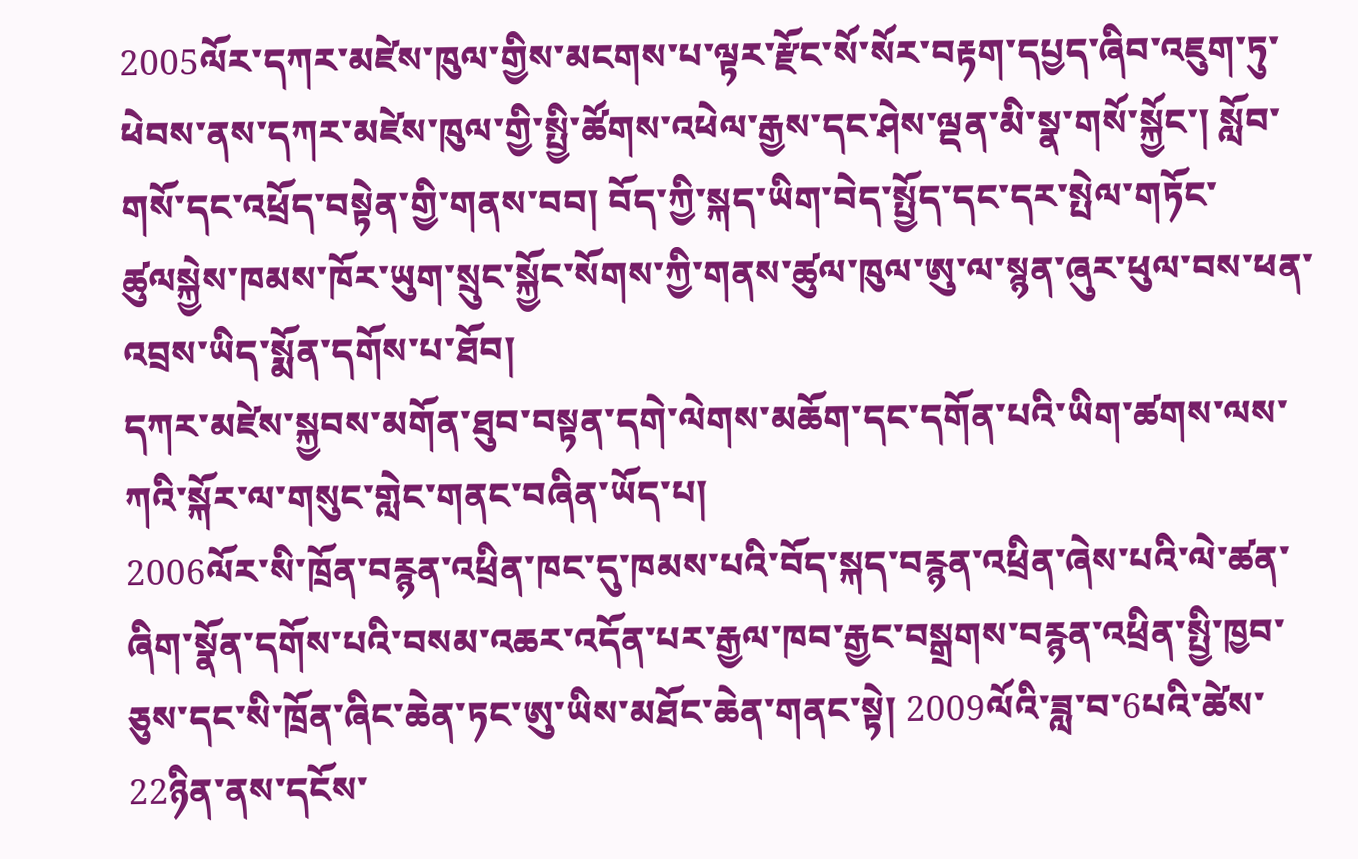2005ལོར་དཀར་མཛེས་ཁུལ་གྱིས་མངགས་པ་ལྟར་རྫོང་སོ་སོར་བརྟག་དཔྱད་ཞིབ་འཇུག་ཏུ་ཕེབས་ནས་དཀར་མཛེས་ཁུལ་གྱི་སྤྱི་ཚོགས་འཕེལ་རྒྱས་དང་ཤེས་ལྡན་མི་སྣ་གསོ་སྐྱོང་། སློབ་གསོ་དང་འཕྲོད་བསྟེན་གྱི་གནས་བབ། བོད་ཀྱི་སྐད་ཡིག་བེད་སྤྱོད་དང་དར་སྤེལ་གཏོང་ཚུལསྐྱེས་ཁམས་ཁོར་ཡུག་སྲུང་སྐྱོང་སོགས་ཀྱི་གནས་ཚུལ་ཁུལ་ཨུ་ལ་སྙན་ཞུར་ཕུལ་བས་ཕན་འབྲས་ཡིད་སྨོན་དགོས་པ་ཐོབ།
དཀར་མཛེས་སྐྱབས་མགོན་ཐུབ་བསྟན་དགེ་ལེགས་མཆོག་དང་དགོན་པའི་ཡིག་ཚགས་ལས་ཀའི་སྐོར་ལ་གསུང་གླེང་གནང་བཞིན་ཡོད་པ།
2006ལོར་སི་ཁྲོན་བརྙན་འཕྲིན་ཁང་དུ་ཁམས་པའི་བོད་སྐད་བརྙན་འཕྲིན་ཞེས་པའི་ལེ་ཚན་ཞིག་སྣོན་དགོས་པའི་བསམ་འཆར་འདོན་པར་རྒྱལ་ཁབ་རྒྱང་བསྒྲགས་བརྙན་འཕྲིན་སྤྱི་ཁྱབ་ཅུས་དང་སི་ཁྲོན་ཞིང་ཆེན་ཏང་ཨུ་ཡིས་མཐོང་ཆེན་གནང་སྟེ། 2009ལོའི་ཟླ་བ་6པའི་ཚེས་22ཉིན་ནས་དངོས་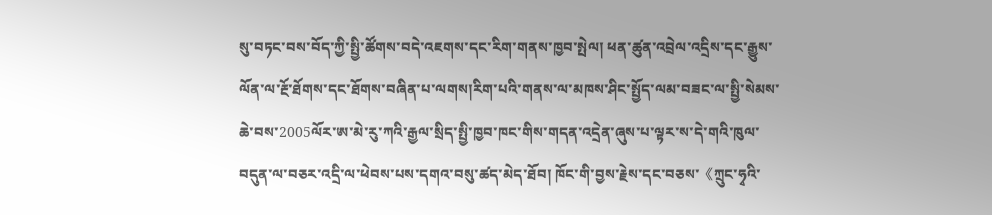སུ་བཏང་བས་བོད་ཀྱི་སྤྱི་ཚོགས་བདེ་འཇགས་དང་རིག་གནས་ཁྱབ་སྤེལ། ཕན་ཚུན་འབྲེལ་འདྲིས་དང་རྒྱུས་ལོན་ལ་རྔོ་ཐོགས་དང་ཐོགས་བཞིན་པ་ལགས།རིག་པའི་གནས་ལ་མཁས་ཤིང་སྤྱོད་ལམ་བཟང་ལ་སྤྱི་སེམས་ཆེ་བས་2005ལོར་ཨ་མེ་རུ་ཀའི་རྒྱལ་སྲིད་སྤྱི་ཁྱབ་ཁང་གིས་གདན་འདྲེན་ཞུས་པ་ལྟར་ས་དེ་གའི་ཁུལ་བདུན་ལ་བཅར་འདྲི་ལ་ཕེབས་པས་དགའ་བསུ་ཚད་མེད་ཐོབ། ཁོང་གི་བྱས་རྗེས་དང་བཅས་《ཀྲུང་ཧྭའི་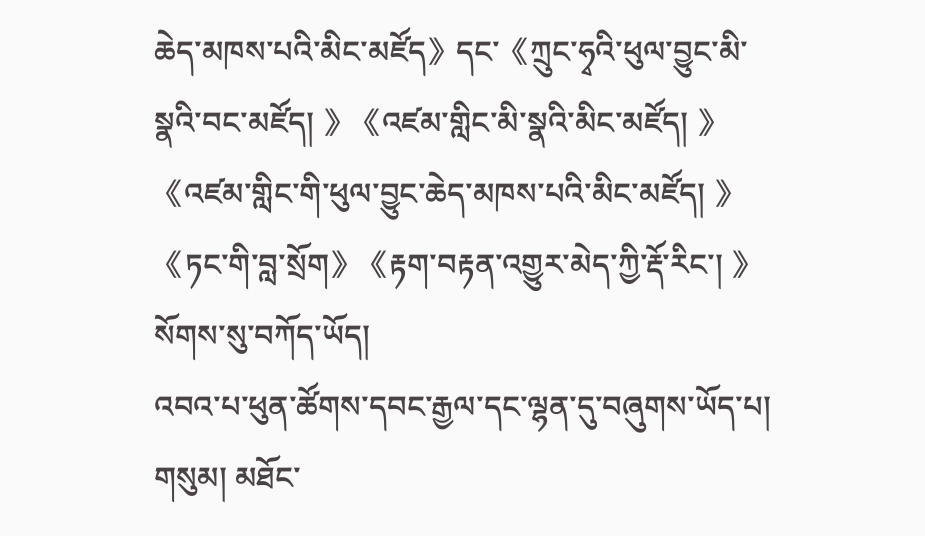ཆེད་མཁས་པའི་མིང་མཛོད》དང་《ཀྲུང་ཧྭའི་ཕུལ་བྱུང་མི་སྣའི་བང་མཛོད། 》《འཛམ་གླིང་མི་སྣའི་མིང་མཛོད། 》《འཛམ་གླིང་གི་ཕུལ་བྱུང་ཆེད་མཁས་པའི་མིང་མཛོད། 》《ཏང་གི་བླ་སྲོག》《རྟག་བརྟན་འགྱུར་མེད་ཀྱི་རྡོ་རིང་། 》སོགས་སུ་བཀོད་ཡོད།
འབའ་པ་ཕུན་ཚོགས་དབང་རྒྱལ་དང་ལྷན་དུ་བཞུགས་ཡོད་པ།
གསུམ། མཐོང་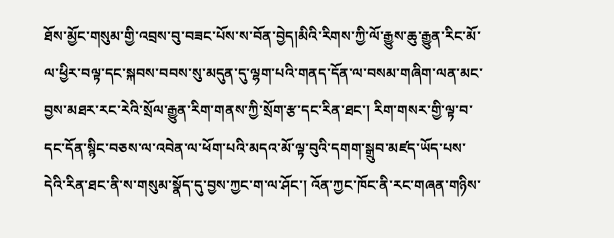ཐོས་མྱོང་གསུམ་གྱི་འབྲས་བུ་བཟང་པོས་ས་བོན་བྱེད།མིའི་རིགས་ཀྱི་ལོ་རྒྱུས་ཆུ་རྒྱུན་རིང་མོ་ལ་ཕྱིར་བལྟ་དང་སྐབས་བབས་སུ་མདུན་དུ་ལྷག་པའི་གནད་དོན་ལ་བསམ་གཞིག་ལན་མང་བྱས་མཐར་རང་རེའི་སྲོལ་རྒྱུན་རིག་གནས་ཀྱི་སྲོག་རྩ་དང་རིན་ཐང་། རིག་གསར་གྱི་ལྟ་བ་དང་དོན་སྙིང་བཅས་ལ་འབེན་ལ་ཕོག་པའི་མདའ་མོ་ལྟ་བུའི་དགག་སྒྲུབ་མཛད་ཡོད་པས་དེའི་རིན་ཐང་ནི་ས་གསུམ་སྣོད་དུ་བྱས་ཀྱང་ག་ལ་ཤོང་། འོན་ཀྱང་ཁོང་ནི་རང་གཞན་གཉིས་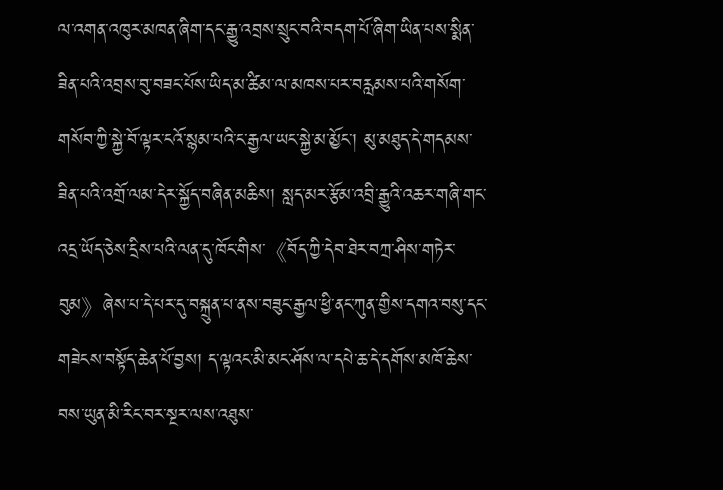ལ་འགན་འཁུར་མཁན་ཞིག་དང་རྒྱུ་འབྲས་སྲུང་བའི་བདག་པོ་ཞིག་ཡིན་པས་སྨིན་ཟིན་པའི་འབྲས་བུ་བཟང་པོས་ཡིད་མ་ཚིམ་ལ་མཁས་པར་བརླམས་པའི་གསོག་གསོབ་ཀྱི་སྐྱེ་བོ་ལྟར་ངའོ་སྙམ་པའི་ང་རྒྱལ་ཡང་སྐྱེ་མ་མྱོང་། མུ་མཐུད་དེ་གདམས་ཟིན་པའི་འགྲོ་ལམ་དེར་སྐྱོད་བཞིན་མཆིས། སླད་མར་རྩོམ་འབྲི་རྒྱུའི་འཆར་གཞི་གང་འདྲ་ཡོད་ཅེས་དྲིས་པའི་ལན་དུ་ཁོང་གིས་《བོད་ཀྱི་དེབ་ཐེར་བཀྲ་ཤིས་གཏེར་བུམ》ཞེས་པ་དེ་པར་དུ་བསྐྲུན་པ་ནས་བཟུང་རྒྱལ་ཕྱི་ནང་ཀུན་གྱིས་དགའ་བསུ་དང་གཟེངས་བསྟོད་ཆེན་པོ་བྱས། ད་ལྟའང་མི་མང་ཤོས་ལ་དཔེ་ཆ་དེ་དགོས་མཁོ་ཆེས་བས་ཡུན་མི་རིང་བར་སྔར་ལས་འཐུས་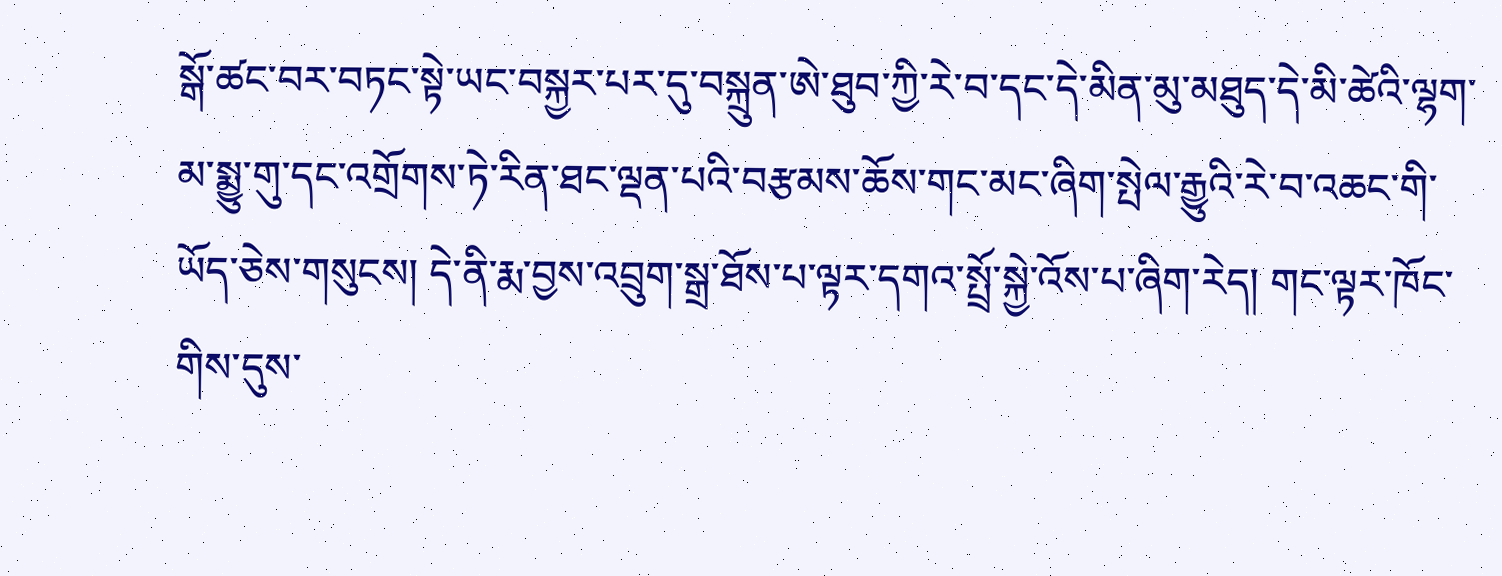སྒོ་ཚང་བར་བཏང་སྟེ་ཡང་བསྐྱར་པར་དུ་བསྐྲུན་ཨེ་ཐུབ་ཀྱི་རེ་བ་དང་དེ་མིན་མུ་མཐུད་དེ་མི་ཚེའི་ལྷག་མ་སྨྱུ་གུ་དང་འགྲོགས་ཏེ་རིན་ཐང་ལྡན་པའི་བརྩམས་ཆོས་གང་མང་ཞིག་སྤེལ་རྒྱུའི་རེ་བ་འཆང་གི་ཡོད་ཅེས་གསུངས། དེ་ནི་རྨ་བྱས་འབྲུག་སྒྲ་ཐོས་པ་ལྟར་དགའ་སྤྲོ་སྐྱེ་འོས་པ་ཞིག་རེད། གང་ལྟར་ཁོང་གིས་དུས་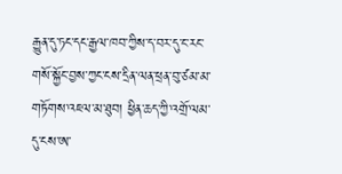རྒྱུན་དུ་ཏང་དང་རྒྱལ་ཁབ་ཀྱིས་ད་བར་དུ་ང་རང་གསོ་སྐྱོང་བྱས་ཀྱང་ངས་དྲིན་ལན་ཕྲན་བུ་ཙམ་མ་གཏོགས་འཇལ་མ་ཐུབ། ཕྱིན་ཆད་ཀྱི་འགྲོ་ལམ་དུ་ངས་ཨ་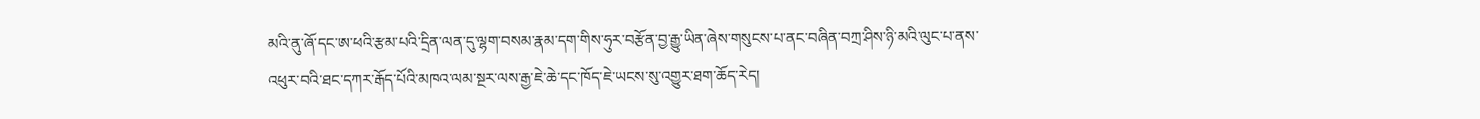མའི་ནུ་ཞོ་དང་ཨ་ཕའི་རྩམ་པའི་དྲིན་ལན་དུ་ལྷག་བསམ་རྣམ་དག་གིས་ཧུར་བརྩོན་བྱ་རྒྱུ་ཡིན་ཞེས་གསུངས་པ་ནང་བཞིན་བཀྲ་ཤིས་ཉི་མའི་ལུང་པ་ནས་འཕུར་བའི་ཐང་དཀར་རྒོད་པོའི་མཁའ་ལམ་སྔར་ལས་རྒྱ་ཇེ་ཆེ་དང་ཁོད་ཇེ་ཡངས་སུ་འགྱུར་ཐག་ཆོད་རེད།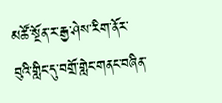མཚོ་སྔོན་ར་རྒྱ་ཤེས་རིག་ནོར་བུའི་གླིང་དུ་བགྲོ་གླེང་གནང་བཞིན་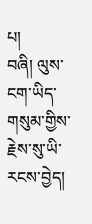པ།
བཞི། ལུས་ངག་ཡིད་གསུམ་གྱིས་རྗེས་སུ་ཡི་རངས་བྱེད།